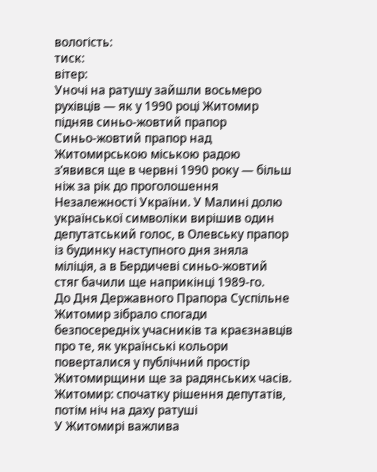вологість:
тиск:
вітер:
Уночі на ратушу зайшли восьмеро рухівців — як у 1990 році Житомир підняв синьо-жовтий прапор
Синьо-жовтий прапор над Житомирською міською радою з’явився ще в червні 1990 року — більш ніж за рік до проголошення Незалежності України. У Малині долю української символіки вирішив один депутатський голос, в Олевську прапор із будинку наступного дня зняла міліція, а в Бердичеві синьо-жовтий стяг бачили ще наприкінці 1989-го.
До Дня Державного Прапора Суспільне Житомир зібрало спогади безпосередніх учасників та краєзнавців про те, як українські кольори поверталися у публічний простір Житомирщини ще за радянських часів.
Житомир: спочатку рішення депутатів, потім ніч на даху ратуші
У Житомирі важлива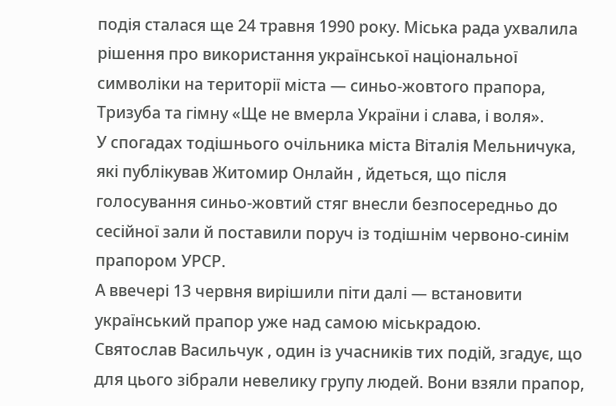подія сталася ще 24 травня 1990 року. Міська рада ухвалила рішення про використання української національної символіки на території міста — синьо-жовтого прапора, Тризуба та гімну «Ще не вмерла України і слава, і воля».
У спогадах тодішнього очільника міста Віталія Мельничука, які публікував Житомир Онлайн , йдеться, що після голосування синьо-жовтий стяг внесли безпосередньо до сесійної зали й поставили поруч із тодішнім червоно-синім прапором УРСР.
А ввечері 13 червня вирішили піти далі — встановити український прапор уже над самою міськрадою.
Святослав Васильчук , один із учасників тих подій, згадує, що для цього зібрали невелику групу людей. Вони взяли прапор,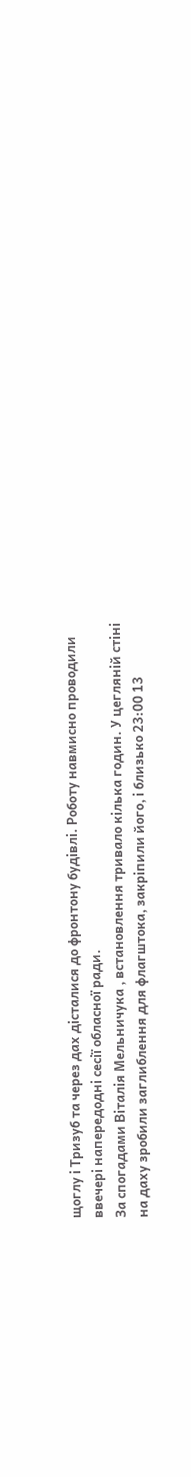щоглу і Тризуб та через дах дісталися до фронтону будівлі. Роботу навмисно проводили ввечері напередодні сесії обласної ради.
За спогадами Віталія Мельничука , встановлення тривало кілька годин. У цегляній стіні на даху зробили заглиблення для флагштока, закріпили його, і близько 23:00 13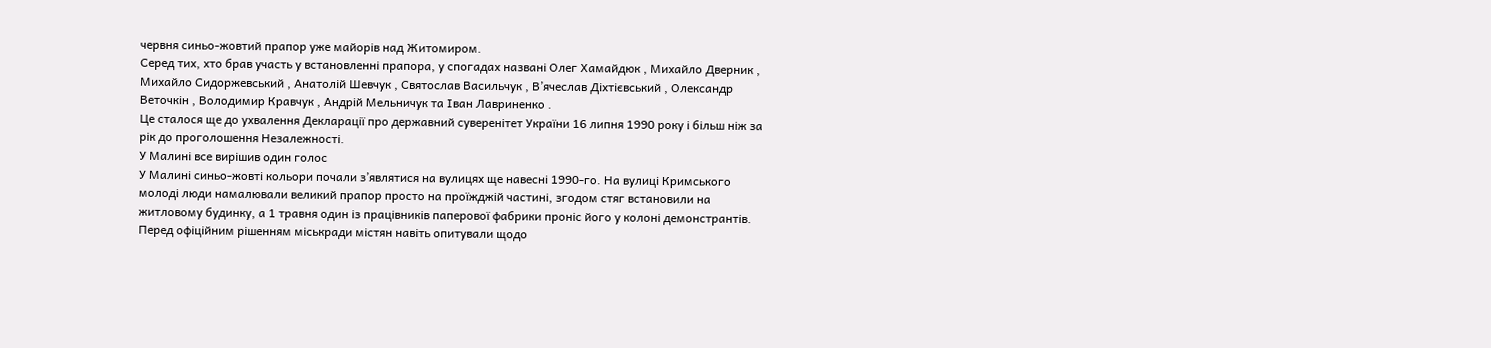червня синьо-жовтий прапор уже майорів над Житомиром.
Серед тих, хто брав участь у встановленні прапора, у спогадах названі Олег Хамайдюк , Михайло Дверник , Михайло Сидоржевський , Анатолій Шевчук , Святослав Васильчук , В’ячеслав Діхтієвський , Олександр Веточкін , Володимир Кравчук , Андрій Мельничук та Іван Лавриненко .
Це сталося ще до ухвалення Декларації про державний суверенітет України 16 липня 1990 року і більш ніж за рік до проголошення Незалежності.
У Малині все вирішив один голос
У Малині синьо-жовті кольори почали з’являтися на вулицях ще навесні 1990-го. На вулиці Кримського молоді люди намалювали великий прапор просто на проїжджій частині, згодом стяг встановили на житловому будинку, а 1 травня один із працівників паперової фабрики проніс його у колоні демонстрантів.
Перед офіційним рішенням міськради містян навіть опитували щодо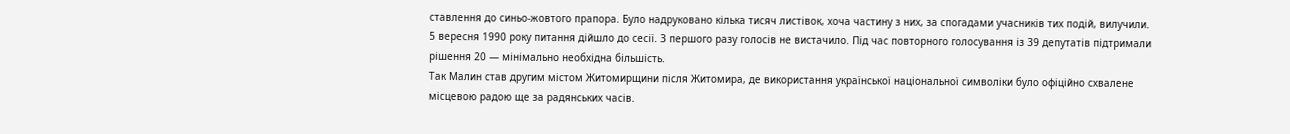ставлення до синьо-жовтого прапора. Було надруковано кілька тисяч листівок, хоча частину з них, за спогадами учасників тих подій, вилучили.
5 вересня 1990 року питання дійшло до сесії. З першого разу голосів не вистачило. Під час повторного голосування із 39 депутатів підтримали рішення 20 — мінімально необхідна більшість.
Так Малин став другим містом Житомирщини після Житомира, де використання української національної символіки було офіційно схвалене місцевою радою ще за радянських часів.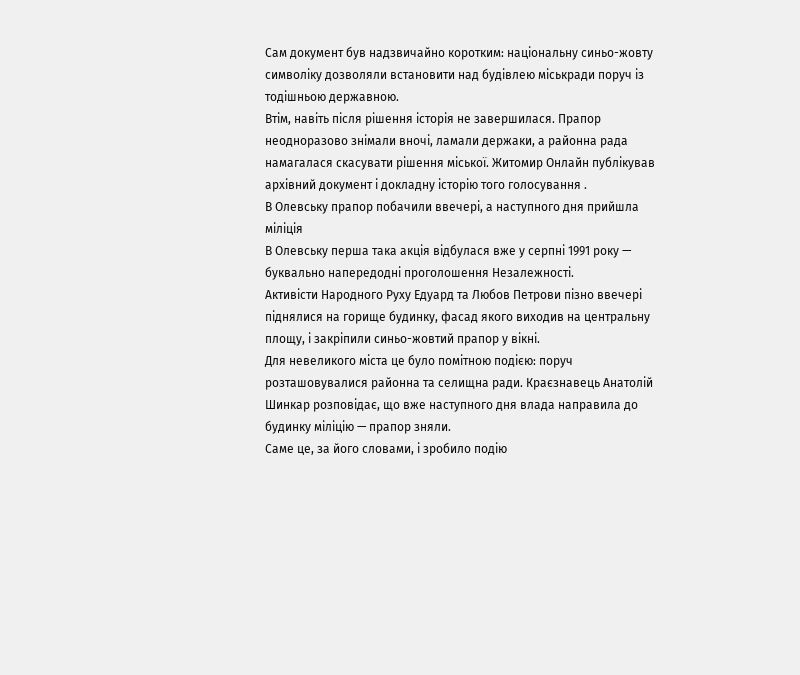Сам документ був надзвичайно коротким: національну синьо-жовту символіку дозволяли встановити над будівлею міськради поруч із тодішньою державною.
Втім, навіть після рішення історія не завершилася. Прапор неодноразово знімали вночі, ламали держаки, а районна рада намагалася скасувати рішення міської. Житомир Онлайн публікував архівний документ і докладну історію того голосування .
В Олевську прапор побачили ввечері, а наступного дня прийшла міліція
В Олевську перша така акція відбулася вже у серпні 1991 року — буквально напередодні проголошення Незалежності.
Активісти Народного Руху Едуард та Любов Петрови пізно ввечері піднялися на горище будинку, фасад якого виходив на центральну площу, і закріпили синьо-жовтий прапор у вікні.
Для невеликого міста це було помітною подією: поруч розташовувалися районна та селищна ради. Краєзнавець Анатолій Шинкар розповідає, що вже наступного дня влада направила до будинку міліцію — прапор зняли.
Саме це, за його словами, і зробило подію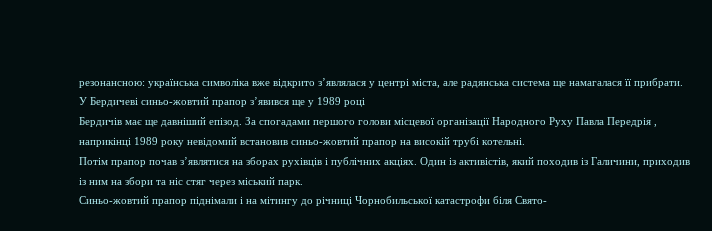резонансною: українська символіка вже відкрито з’являлася у центрі міста, але радянська система ще намагалася її прибрати.
У Бердичеві синьо-жовтий прапор з’явився ще у 1989 році
Бердичів має ще давніший епізод. За спогадами першого голови місцевої організації Народного Руху Павла Передрія , наприкінці 1989 року невідомий встановив синьо-жовтий прапор на високій трубі котельні.
Потім прапор почав з’являтися на зборах рухівців і публічних акціях. Один із активістів, який походив із Галичини, приходив із ним на збори та ніс стяг через міський парк.
Синьо-жовтий прапор піднімали і на мітингу до річниці Чорнобильської катастрофи біля Свято-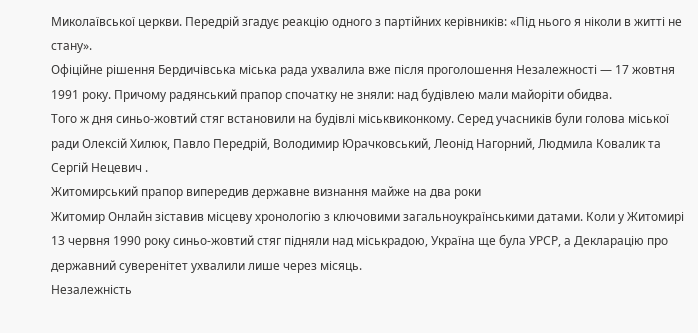Миколаївської церкви. Передрій згадує реакцію одного з партійних керівників: «Під нього я ніколи в житті не стану».
Офіційне рішення Бердичівська міська рада ухвалила вже після проголошення Незалежності — 17 жовтня 1991 року. Причому радянський прапор спочатку не зняли: над будівлею мали майоріти обидва.
Того ж дня синьо-жовтий стяг встановили на будівлі міськвиконкому. Серед учасників були голова міської ради Олексій Хилюк, Павло Передрій, Володимир Юрачковський, Леонід Нагорний, Людмила Ковалик та Сергій Нецевич .
Житомирський прапор випередив державне визнання майже на два роки
Житомир Онлайн зіставив місцеву хронологію з ключовими загальноукраїнськими датами. Коли у Житомирі 13 червня 1990 року синьо-жовтий стяг підняли над міськрадою, Україна ще була УРСР, а Декларацію про державний суверенітет ухвалили лише через місяць.
Незалежність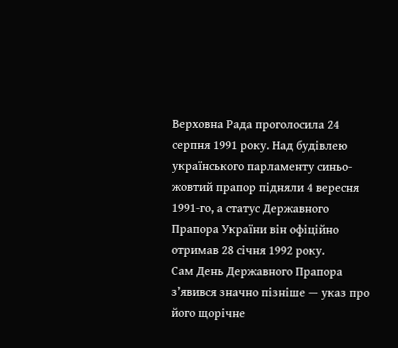Верховна Рада проголосила 24 серпня 1991 року. Над будівлею українського парламенту синьо-жовтий прапор підняли 4 вересня 1991-го, а статус Державного Прапора України він офіційно отримав 28 січня 1992 року.
Сам День Державного Прапора з’явився значно пізніше — указ про його щорічне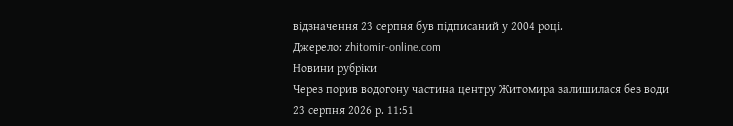відзначення 23 серпня був підписаний у 2004 році.
Джерело: zhitomir-online.com
Новини рубріки
Через порив водогону частина центру Житомира залишилася без води
23 серпня 2026 р. 11:51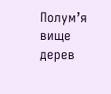Полум’я вище дерев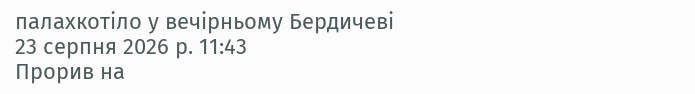палахкотіло у вечірньому Бердичеві
23 серпня 2026 р. 11:43
Прорив на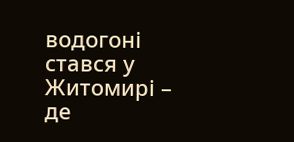водогоні стався у Житомирі – де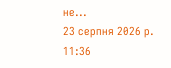не...
23 серпня 2026 р. 11:36